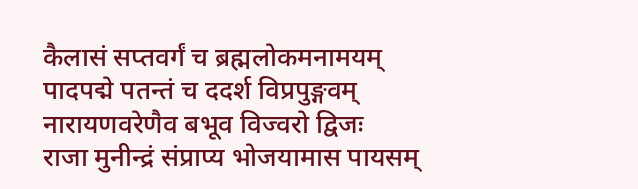कैलासं सप्तवर्गं च ब्रह्मलोकमनामयम्
पादपद्मे पतन्तं च ददर्श विप्रपुङ्गवम्
नारायणवरेणैव बभूव विज्वरो द्विजः
राजा मुनीन्द्रं संप्राप्य भोजयामास पायसम्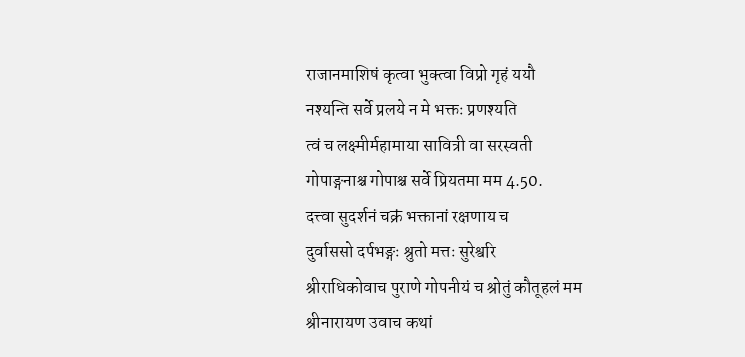राजानमाशिषं कृत्वा भुक्त्वा विप्रो गृहं ययौ
नश्यन्ति सर्वे प्रलये न मे भक्तः प्रणश्यति
त्वं च लक्ष्मीर्महामाया सावित्री वा सरस्वती
गोपाङ्गनाश्च गोपाश्च सर्वे प्रियतमा मम 4.50.
दत्त्वा सुदर्शनं चक्रं भक्तानां रक्षणाय च
दुर्वाससो दर्पभङ्गः श्रुतो मत्तः सुरेश्वरि
श्रीराधिकोवाच पुराणे गोपनीयं च श्रोतुं कौतूहलं मम
श्रीनारायण उवाच कथां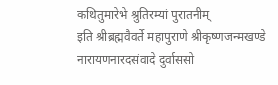कथितुमारेभे श्रुतिरम्यां पुरातनीम्
इति श्रीब्रह्मवैवर्ते महापुराणे श्रीकृष्णजन्मखण्डे नारायणनारदसंवादे दुर्वाससो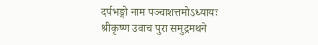दर्पभङ्गो नाम पञ्चाशत्तमोऽध्यायः
श्रीकृष्ण उवाच पुरा समुद्रमथने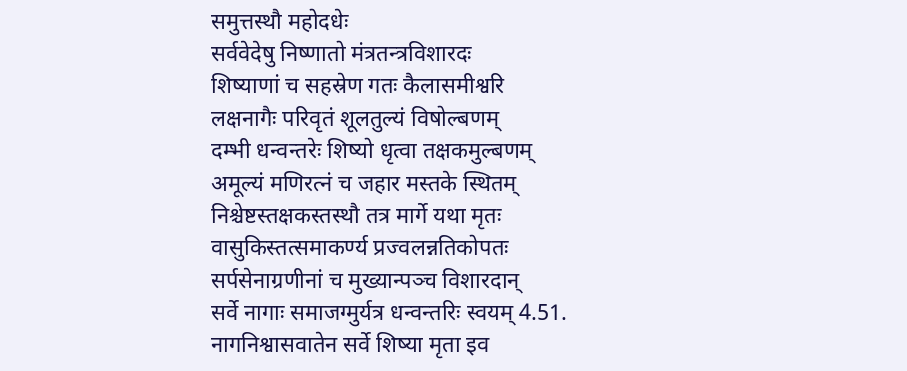समुत्तस्थौ महोदधेः
सर्ववेदेषु निष्णातो मंत्रतन्त्रविशारदः
शिष्याणां च सहस्रेण गतः कैलासमीश्वरि
लक्षनागैः परिवृतं शूलतुल्यं विषोल्बणम्
दम्भी धन्वन्तरेः शिष्यो धृत्वा तक्षकमुल्बणम्
अमूल्यं मणिरत्नं च जहार मस्तके स्थितम्
निश्चेष्टस्तक्षकस्तस्थौ तत्र मार्गे यथा मृतः
वासुकिस्तत्समाकर्ण्य प्रज्वलन्नतिकोपतः
सर्पसेनाग्रणीनां च मुख्यान्पञ्च विशारदान्
सर्वे नागाः समाजग्मुर्यत्र धन्वन्तरिः स्वयम् 4.51.
नागनिश्वासवातेन सर्वे शिष्या मृता इव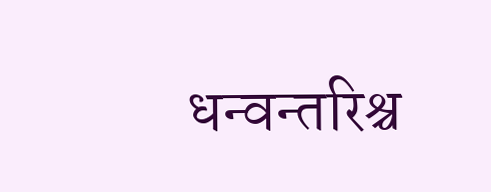धन्वन्तरिश्च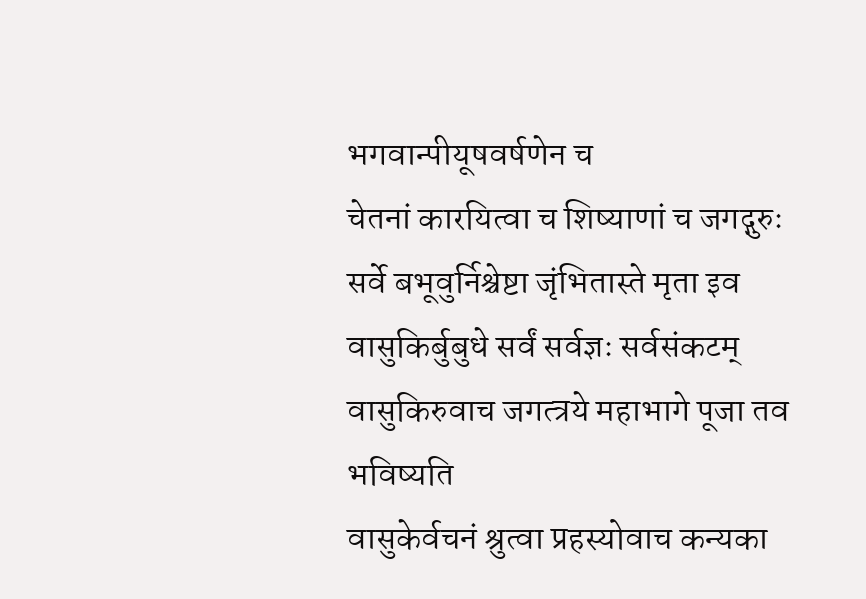भगवान्पीयूषवर्षणेन च
चेतनां कारयित्वा च शिष्याणां च जगद्गुरुः
सर्वे बभूवुर्निश्चेष्टा जृंभितास्ते मृता इव
वासुकिर्बुबुधे सर्वं सर्वज्ञः सर्वसंकटम्
वासुकिरुवाच जगत्त्रये महाभागे पूजा तव भविष्यति
वासुकेर्वचनं श्रुत्वा प्रहस्योवाच कन्यका